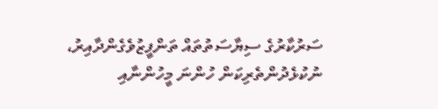ސަރުކާރުގެ ސިޔާސަތުތައް ތަންފީޒުވެގެންދާއިރު، ނުކުޅެދުންތެރިކަން ހުންނަ މީހުންނާއި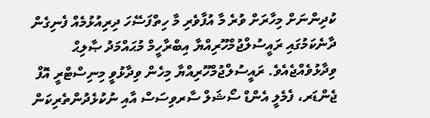ކުދިންނަށް މިހާރަށް ވުރެ މާ އުފާވެރި މާ ހިތްފަސޭހަ ދިރިއުޅުމެއް ފެނިގެން ދާނެކަމުގައި ރައީސުލްޖުމްހޫރިއްޔާ އިބްރާހީމް މުޙައްމަދު ޞާލިޙް ވިދާޅުވެއްޖެއެވެ. ރައީސުލްޖުމްހޫރިއްޔާ މިހެން ވިދާޅުވީ މިނިސްޓްރީ އޮފް ޖެންޑަރ، ފެމެލީ އެންޑް ސޯޝަލް ސާރވިސަސް އާއި ނުކުޅެދުންތެރިކަން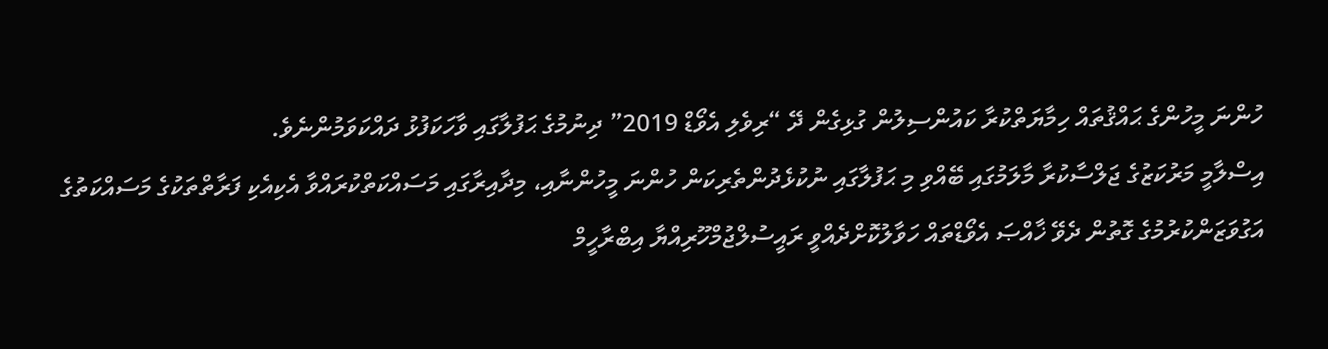ހުންނަ މީހުންގެ ޙައްޤުތައް ހިމާޔަތްކުރާ ކައުންސިލުން ގުޅިގެން ދޭ “ރިވެލި އެވޯޑް 2019” ދިނުމުގެ ޙަފުލާގައި ވާހަކަފުޅު ދައްކަވަމުންނެވެ.
އިސްލާމީ މަރުކަޒުގެ ޖަލްސާކުރާ މާލަމުގައި ބޭއްވި މި ޙަފުލާގައި ނުކުޅެދުންތެރިކަން ހުންނަ މީހުންނާއި، މިދާއިރާގައި މަސައްކަތްކުރައްވާ އެކިއެކި ފަރާތްތަކުގެ މަސައްކަތުގެ އަގުވަޒަންކުރުމުގެ ގޮތުން ދެވޭ ޚާއްޞަ އެވޯޑްތައް ހަވާލުކޮށްދެއްވީ ރައީސުލްޖުމްހޫރިއްޔާ އިބްރާހީމް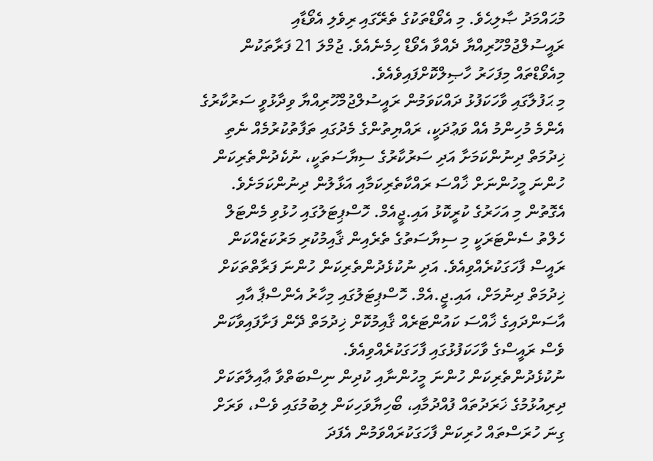މުޙައްމަދު ޞާލިޙެވެ. މި އެވޯޑްތަކުގެ ތެރޭގައި ރިވެލި އެވޯޑާއި ރައީސުލްޖުމްހޫރިއްޔާ ދެއްވާ އެވޯޑް ހިމެނެއެވެ. ޖުމްލަ 21 ފަރާތަކުން މިއެވޯޑްތައް މިފަހަރު ހާޞިލްކޮށްފައިވެއެވެ.
މި ޙަފުލާގައި ވާހަކަފުޅު ދައްކަވަމުން ރައީސުލްޖުމްހޫރިއްޔާ ވިދާޅުވީ ސަރުކާރުގެ އެންމެ މުހިންމު އެއް ވަޢުދަކީ، ރައްޔިތުންގެ މެދުގައި ތަފާތުކުރުމެއް ނެތި ޚިދުމަތް ދިނުންކަމަށާ އަދި ސަރުކާރުގެ ސިޔާސަތަކީ، ނުކެދުންތެރިކަން ހުންނަ މީހުންނަށް ޚާއްސަ ރައްކާތެރިކަމާއި އަޅާލުން ދިނުންކަމަށެވެ. އެގޮތުން މި އަހަރުގެ ކުރީކޮޅު އައި.ޖީއެމް. ހޮސްޕިޓަލުގައި ހުޅުވި މެންޓަލް ހެލްތު ސެންޓަރަކީ މި ސިޔާސަތުގެ ތެރެއިން ޤާއިމުކުރި މަރުކަޒެއްކަން ރައީސް ފާހަގަކުރެއްވިއެވެ. އަދި ނުކުޅެދުންތެރިކަން ހުންނަ ފަރާތްތަކަށް ޚިދުމަތް ދިނުމަށް، އައި.ޖީ.އެމް. ހޮސްޕިޓަލުގައި މިހާރު އެންސްޕާ އާއި އާސަންދައިގެ ޚާއްސަ ކައުންޓަރެއް ޤާއިމުކޮށް ޚިދުމަތް ދޭން ފަށާފައިވާކަން ވެސް ރައީސްގެ ވާހަކަފުޅުގައި ފާހަގަކުރެއްވިއެވެ.
ނުކުޅެދުންތެރިކަން ހުންނަ މީހުންނާއި ކުދިން ނިސްބަތްވާ ޢާއިލާތަކަށް ދިރިއުޅުމުގެ ޚަރަދުތައް ފުއްދުމާއި، ބޯހިޔާވަހިކަން ލިބުމުގައި ވެސް، ވަރަށް ގިނަ ހުރަސްތައް ހުރިކަން ފާހަގަކުރައްވަމުން އެފަދަ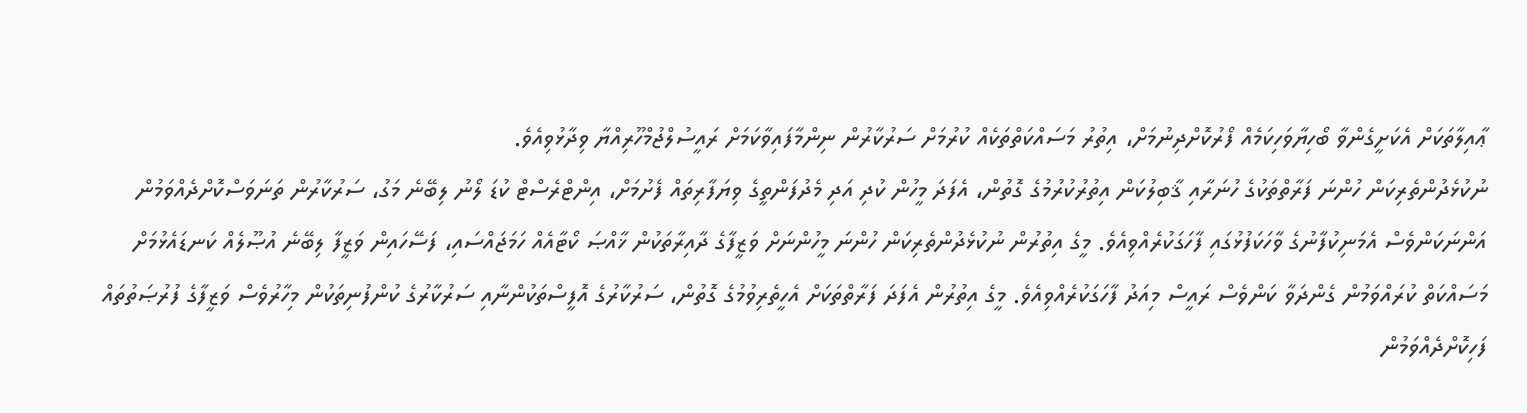ޢާއިލާތަކަށް އެކަށީގެންވާ ބޯހިޔާވަހިކަމެއް ފޯރުކޮށްދިނުމަށް، އިތުރު މަސައްކަތްތަކެއް ކުރުމަށް ސަރުކާރުން ނިންމާފައިވާކަމަށް ރައީސުލްޖުމްހޫރިއްޔާ ވިދާޅުވިއެވެ.
ނުކުޅެދުންތެރިކަން ހުންނަ ފަރާތްތަކުގެ ހުނަރާއި ޤާބިލުކަން އިތުރުކުރުމުގެ ގޮތުން، އެފަދަ މީހުން ކުދި އަދި މެދުފަންތީގެ ވިޔަފާރިތައް ފެށުމަށް، އިންޓްރެސްޓް ކުޑަ ލޯނު ލިބޭނެ މަގު، ސަރުކާރުން ތަނަވަސްކޮށްދެއްވަމުން އަންނަކަންވެސް އެމަނިކުފާނުގެ ވާހަކަފުޅުގައި ފާހަގަކުރެއްވިއެވެ. މީގެ އިތުރުން ނުކުޅެދުންތެރިކަން ހުންނަ މީހުންނަށް ވަޒީފާގެ ދާއިރާތަކުން ޚާއްޞަ ކޯޓާއެއް ހަމަޖައްސައި، ފަސޭހައިން ވަޒީފާ ލިބޭނެ އުޞޫލެއް ކަނޑައެޅުމަށް މަސައްކަތް ކުރައްވަމުން ގެންދަވާ ކަންވެސް ރައީސް މިއަދު ފާހަގަކުރެއްވިއެވެ. މީގެ އިތުރުން އެފަދަ ފަރާތްތަކަށް އެހީތެރިވުމުގެ ގޮތުން، ސަރުކާރުގެ އޮފީސްތަކުންނާއި ސަރުކާރުގެ ކުންފުނިތަކުން މިހާރުވެސް ވަޒީފާގެ ފުރުޞަތުތައް ފަހިކޮށްދެއްވަމުން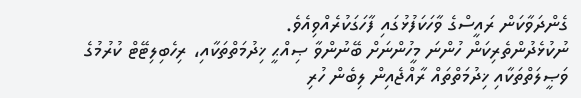ގެންދަވާކަން ރައީސްގެ ވާހަކަފުޅުގައި ފާހަގަކުރެއްވިއެވެ.
ނުކުޅެދުންތެރިކަން ހުންނަ މީހުންނަށް ބޭނުންވާ ޞިއްޙީ ޚިދުމަތްތަކާއި، ރިހެބިލިޓޭޓް ކުރުމުގެ ވަޞީލަތްތަކާއި ޚިދުމަތްތައް ރާއްޖެއިން ލިބެން ހުރި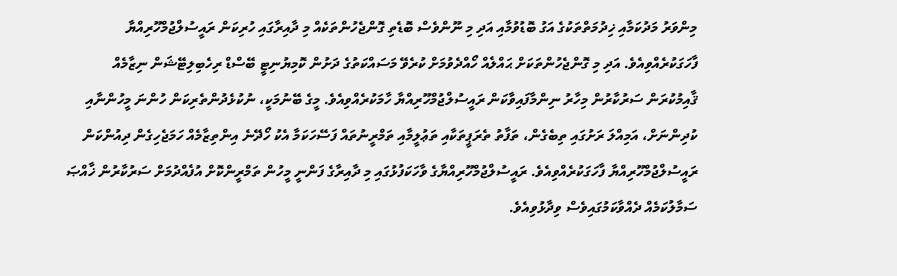މިންވަރު މަދުކަމާއި ޚިދުމަތްތަކުގެ އަގު ބޮޑުވުމާއި އަދި މި ނޫންވެސް ބޮޑެތި ގޮންޖެހުންތަކެއް މި ދާއިރާގައި ހުރިކަން ރައީސުލްޖުމްހޫރިއްޔާ ފާހަގަކުރެއްވިއެވެ. އަދި މި ގޮންޖެހުންތަކަށް ޙައްލެއް ހޯއްދެވުމަށް ކުރެވޭ މަސައްކަތުގެ ދަށުން ކޮމިޔުނިޓީ ބޭސްޑް ރިހެބިލިޓޭޝަން ނިޒާމެއް ޤާއިމުކުރަން ސަރުކާރުން މިހާރު ނިންމާފައިވާކަން ރައީސުލްޖުމްހޫރިއްޔާ ހާމަކުރެއްވިއެވެ. މީގެ ބޭނުމަކީ، ނުކުޅެދުންތެރިކަން ހުންނަ މީހުންނާއި ކުދިންނަށް، އަމިއްލަ ރަށުގައި ތިބެގެން، ތަފާތު ތެރަޕީތަކާއި ތަޢުލީމާއި ތަމްރީނުތައް ފަސޭހަކަމާ އެކު ހޯދޭނެ އިންތިޒާމެއް ހަމަޖެހިގެން ދިއުންކަން ރައީސުލްޖުމްހޫރިއްޔާ ފާހަގަކުރެއްވިއެވެ. ރައީސުލްޖުމްހޫރިއްޔާގެ ވާހަކަފުޅުގައި މި ދާއިރާގެ ފަންނީ މީހުން ތަމްރީންކޮށް އުފެއްދުމަށް ސަރުކާރުން ޚާއްޞަ ސަމާލުކަމެއް ދެއްވާކަމުގައިވެސް ވިދާޅުވިއެވެ.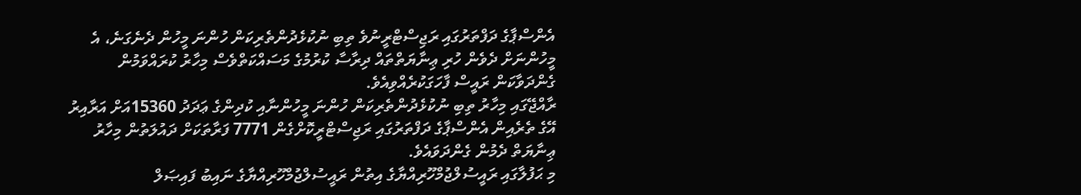އެންސްޕާގެ ދަފްތަރުގައި ރަޖިސްޓްރީނުވެ ތިބި ނުކުޅެދުންތެރިކަން ހުންނަ މީހުން ދެނެގަނެ، އެ މީހުންނަށް ދެވެން ހުރި ޢިނާޔަތްތައް ދިރާސާ ކުރުމުގެ މަސައްކަތްވެސް މިހާރު ކުރައްވަމުން ގެންދަވާކަން ރައީސް ފާހަގަކުރެއްވިއެވެ.
ރާއްޖޭގައި މިހާރު ތިބި ނުކުޅެދުންތެރިކަން ހުންނަ މީހުންނާއި ކުދިންގެ ޢަދަދު 15360އަށް އަރާއިރު އޭގެ ތެރެއިން އެންސްޕާގެ ދަފްތަރުގައި ރަޖިސްޓްރީކޮށްގެން 7771 ފަރާތަކަށް ދައުލަތުން މިހާރު ޢިނާޔަތް ދެމުން ގެންދަވައެވެ.
މި ޙަފުލާގައި ރައީސުލްޖުމްހޫރިއްޔާގެ އިތުން ރައީސުލްޖުމްހޫރިއްޔާގެ ނައިބު ފައިޞަލް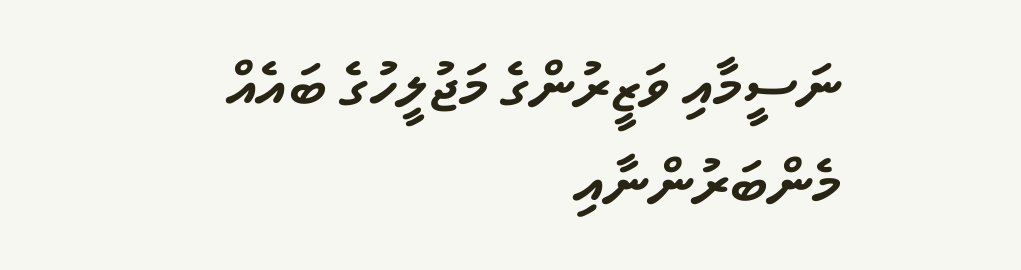ނަސީމާއި ވަޒީރުންގެ މަޖުލީހުގެ ބައެއް މެންބަރުންނާއި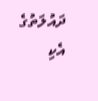ދައުލަތުގެ އެކި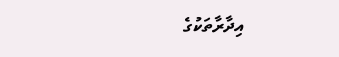އިދާރާތަކުގެ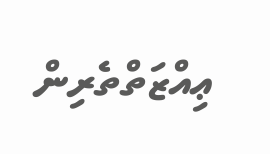ޢިއްޒަތްތެރިން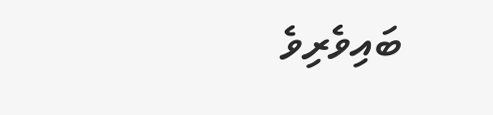ބައިވެރިވެ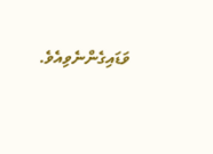ވަޑައިގެންނެވިއެވެ.